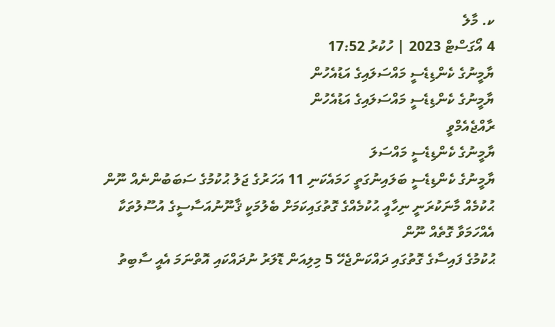ކ. މާލެ
4 އޯގަސްޓް 2023 | ހުކުރު 17:52
ޔާމީނުގެ ކެންޑިޑެސީ މައްސަލައިގެ އަޑުއެހުން
ޔާމީނުގެ ކެންޑިޑެސީ މައްސަލައިގެ އަޑުއެހުން
ރާއްޖެއެމްވީ
ޔާމީނުގެ ކެންޑިޑެސީ މައްސަލަ
ޔާމީނުގެ ކެންޑިޑެސީ ބަލައިނުގަތީ ހަމައެކަނި 11 އަހަރުގެ ޖަލު ޙުކުމުގެ ސަބަބުންނެއް ނޫން
ޙުކުމެއް މާނަކުރަނީ ނިހާއީ ޙުކުމެއްގެ ގޮތުގައިކަމަށް ބެލުމަކީ ޤާނޫނުއަސާސީގެ އުސޫލުތަކާ އެއްހަމަވާ ގޮތެއް ނޫން
ޙުކުމުގެ ފައިސާގެ ގޮތުގައި ދައްކަންޖެހޭ 5 މިލިއަން ޑޮލަރު ނުދައްކައި އޮތްނަމަ އެއީ ސާބިތު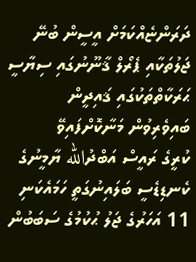ދަރަންޏެއްކަމަށް އީސީން ބުނޭ
ޖަލުތަކާއި ޕެރޯލް ޤާނޫނުގައި ސިޔާސީ ޙަރަކާތްތަކުގައި ޤައިދީން ބައިވެރިވުން މަނާކޮށްފައިވޭ
ކުރީގެ ރައީސް އަބްދުالله ޔާމީނުގެ ކެނޑިޑެސީ ބަލައިނުގަތީ ހަމައެކަނި 11 އަހަރުގެ ޖަލު ޙުކުމުގެ ސަބަބުން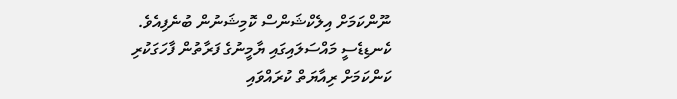ނޫންކަމަށް އިލެކްޝަންސް ކޮމިޝަނުން ބުނެފިއެވެ.
ކެނޑިޑެސީ މައްސަލައިގައި ޔާމީނުގެ ފަރާތުން ފާހަގަކުރި ކަންކަމަށް ރިއާޔަތް ކުރައްވައި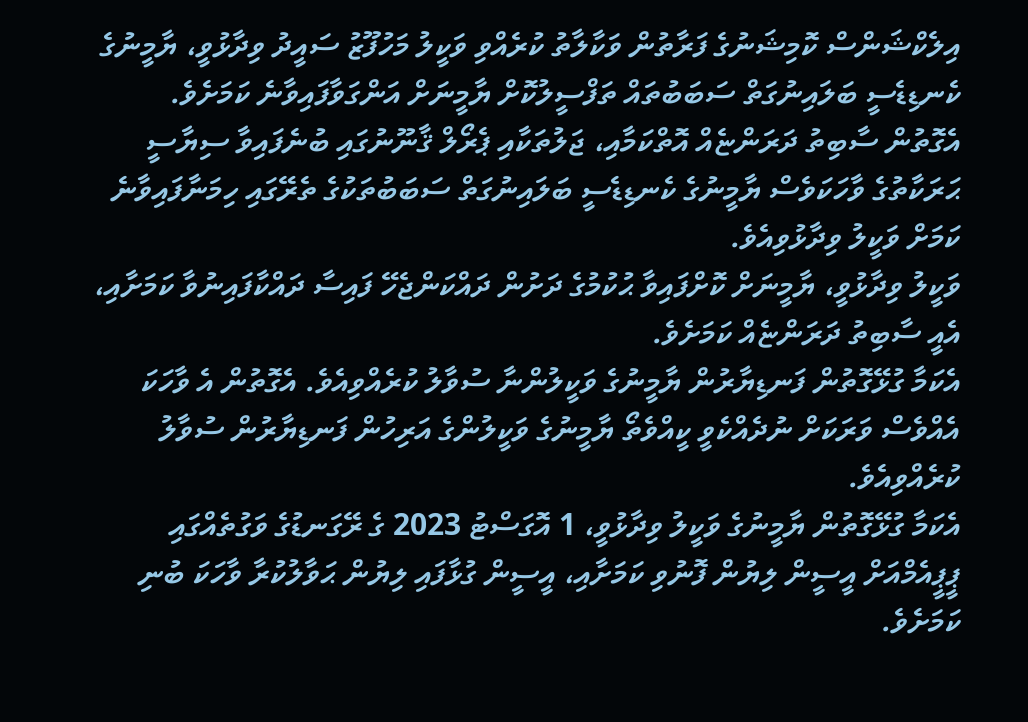އިލެކްޝަންސް ކޮމިޝަނުގެ ފަރާތުން ވަކާލާތު ކުރެއްވި ވަކީލު މަހުފޫޒު ސައީދު ވިދާޅުވީ، ޔާމީނުގެ ކެނޑިޑެސީ ބަލައިނުގަތް ސަބަބުތައް ތަފްސީލުކޮށް ޔާމީނަށް އަންގަވާފައިވާނެ ކަމަށެވެ. އެގޮތުން ސާބިތު ދަރަންޏެއް އޮތްކަމާއި، ޖަލުތަކާއި ޕެރޯލް ޤާނޫނުގައި ބުނެފައިވާ ސިޔާސީ ޙަރަކާތުގެ ވާހަކަވެސް ޔާމީނުގެ ކެނޑިޑެސީ ބަލައިނުގަތް ސަބަބުތަކުގެ ތެރޭގައި ހިމަނާފައިވާނެ ކަމަށް ވަކީލު ވިދާޅުވިއެވެ.
ވަކީލު ވިދާޅުވީ، ޔާމީނަށް ކޮށްފައިވާ ޙުކުމުގެ ދަށުން ދައްކަންޖެހޭ ފައިސާ ދައްކާފައިނުވާ ކަމަށާއި، އެއީ ސާބިތު ދަރަންޏެއް ކަމަށެވެ.
އެކަމާ ގުޅޭގޮތުން ފަނޑިޔާރުން ޔާމީނުގެ ވަކީލުންނާ ސުވާލު ކުރެއްވިއެވެ. އެގޮތުން އެ ވާހަކަ އެއްވެސް ވަރަކަށް ނުދެއްކެވީ ކީއްވެތޯ ޔާމީނުގެ ވަކީލުންގެ އަރިހުން ފަނޑިޔާރުން ސުވާލު ކުރެއްވިއެވެ.
އެކަމާ ގުޅޭގޮތުން ޔާމީނުގެ ވަކީލު ވިދާޅުވީ، 1 އޮގަސްޓު 2023 ގެ ރޭގަނޑުގެ ވަގުތެއްގައި ޕީޕީއެމްއަށް އީސީން ލިޔުން ފޮނުވި ކަމަށާއި، އީސީން ގުޅާފައި ލިޔުން ޙަވާލުކުރާ ވާހަކަ ބުނި ކަމަށެވެ.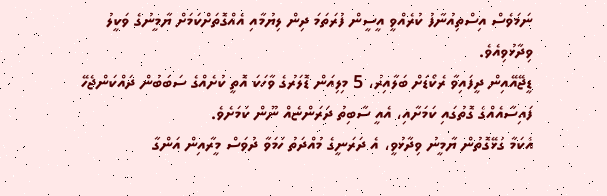ނަމަވެސް އިސްތިއުނާފު ކުރެއްވީ އީސީން ފުރަތަމަ ދިން ލިޔުމާއި އެއްގޮތަށްކަމަށް ޔާމީނުގެ ވަކީލު ވިދާޅުވިއެވެ.
ޑީޖޭއޭއިން ދީފައިވާ ރެކޯޑަށް ބަލާއިރު، 5 މިލިއަން ޑޮލަރުގެ ވާހަކަ އޮތީ ކުށެއްގެ ސަބަބުން ދައްކަންޖެހޭ ފައިސާއެއްގެ ގޮތުގައި ކަމަށާއި، އެއީ ސާބިތު ދަރަންޏެއް ނޫން ކަމަށެވެ.
އެކަމާ ގުޅޭގޮތުން ޔާމީނު ވިދާޅުވީ، އެ ދަރަނީގެ މުއްދަތު ހަމަވާ ދުވަސް މީރާއިން އަންގާ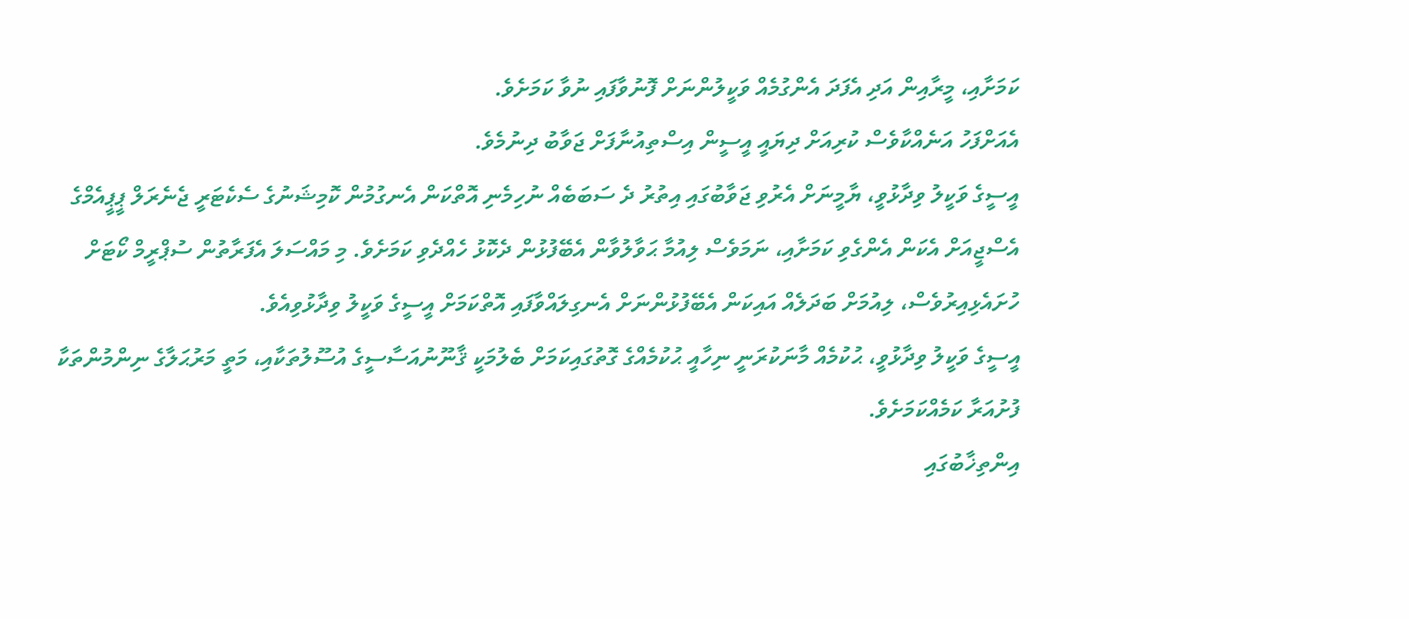ކަމަށާއި، މީރާއިން އަދި އެފަދަ އެންގުމެއް ވަކީލުންނަށް ފޮނުވާފައި ނުވާ ކަމަށެވެ.
އެއަށްފަހު އަނެއްކާވެސް ކުރިއަށް ދިޔައީ އީސީން އިސްތިއުނާފަށް ޖަވާބު ދިނުމެވެ.
އީސީގެ ވަކީލު ވިދާޅުވީ، ޔާމީނަށް އެރުވި ޖަވާބުގައި އިތުރު ދެ ސަބަބެއް ނުހިމެނި އޮތްކަން އެނގުމުން ކޮމިޝަނުގެ ސެކެޓަރީ ޖެނެރަލް ޕީޕީއެމްގެ އެސްޖީއަށް އެކަން އެންގެވި ކަމަށާއި، ނަމަވެސް ލިއުމާ ޙަވާލުވާން އެބޭފުޅުން ދެކޮޅު ހެއްދެވި ކަމަށެވެ. މި މައްސަލަ އެފަރާތުން ސުޕްރީމް ކޯޓަށް ހުށައެޅިއިރުވެސް، ލިއުމަށް ބަދަލެއް އައިކަން އެބޭފުޅުންނަށް އެނގިލައްވާފައި އޮތްކަމަށް އީސީގެ ވަކީލު ވިދާޅުވިއެވެ.
އީސީގެ ވަކީލު ވިދާޅުވީ، ޙުކުމެއް މާނަކުރަނީ ނިހާއީ ޙުކުމެއްގެ ގޮތުގައިކަމަށް ބެލުމަކީ ޤާނޫނުއަސާސީގެ އުސޫލުތަކާއި، މަތީ މަރުޙަލާގެ ނިންމުންތަކާ ފުށުއަރާ ކަމެއްކަމަށެވެ.
އިންތިޚާބުގައި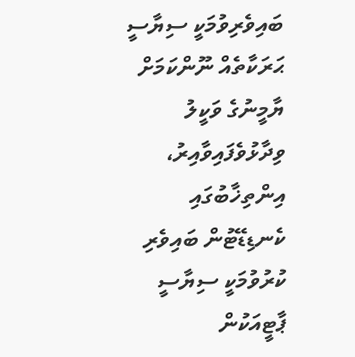ބައިވެރިވުމަކީ ސިޔާސީ ޙަރަކާތެއް ނޫންކަމަށް ޔާމީނުގެ ވަކީލު ވިދާޅުވެފައިވާއިރު، އިންތިޚާބުގައި ކެނޑިޑޭޓުން ބައިވެރި ކުރުވުމަކީ ސިޔާސީ ޕާޓީއަކުން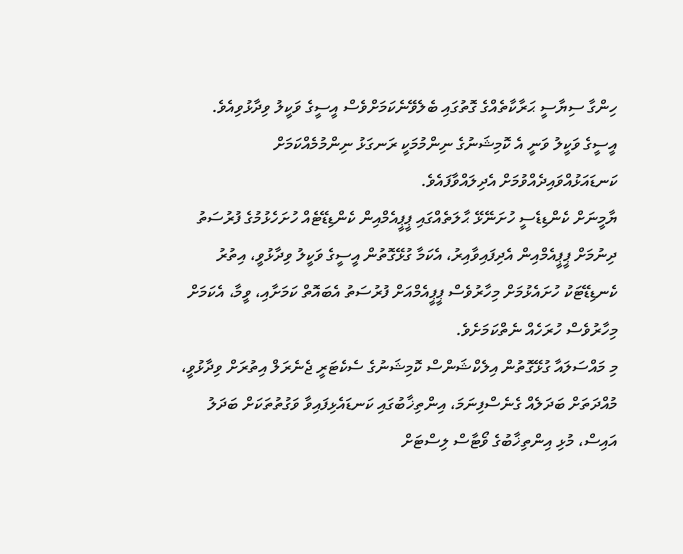ހިންގާ ސިޔާސީ ޙަރާކާތެއްގެ ގޮތުގައި ބެލެވޭނެކަމަށްވެސް އީސީގެ ވަކީލު ވިދާޅުވިއެވެ.
އީސީގެ ވަކީލު ވަނީ އެ ކޮމިޝަނުގެ ނިންމުމަކީ ރަނގަޅު ނިންމުމެއްކަމަށް ކަނޑައަޅުއްވައިދެއްވުމަށް އެދިލައްވާފައެވެ.
ޔާމީނަށް ކެންޑިޑެސީ ހުށަނޭޅޭ ޙާލަތެއްގައި ޕީޕީއެމްއިން ކެންޑިޑޭޓެއް ހުށަހެޅުމުގެ ފުރުސަތު ދިނުމަށް ޕީޕީއެމްއިން އެދިފައިވާއިރު، އެކަމާ ގުޅޭގޮތުން އީސީގެ ވަކީލު ވިދާޅުވީ، އިތުރު ކެނޑިޑޭޓަކު ހުށައެޅުމަށް މިހާރުވެސް ޕީޕީއެމްއަށް ފުރުސަތު އެބައޮތް ކަމަށާއި، ވީމާ، އެކަމަށް މިހާރުވެސް ހުރަހެއް ނެތްކަމަށެވެ.
މި މައްސަލައާ ގުޅޭގޮތުން އިލެކްޝަންސް ކޮމިޝަނުގެ ސެކެޓަރީ ޖެނެރަލް އިތުރަށް ވިދާޅުވީ، މުއްދަތަށް ބަދަލެއް ގެނެސްފިނަމަ، އިންތިޚާބުގައި ކަނޑައެޅިފައިވާ ވަގުތުތަކަށް ބަދަލު އައިސް، މުޅި އިންތިޚާބުގެ ވޯޓާސް ލިސްޓަށް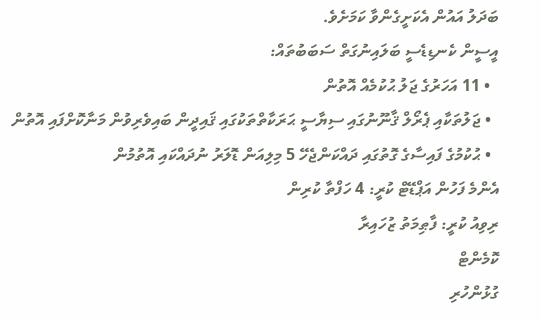ބަދަލު އައުން އެކަށީގެންވާ ކަމަށެވެ.
އީސީން ކެނޑިޑެސީ ބަލައިނުގަތް ސަބަބުތައް:
  • 11 އަހަރުގެ ޖަލު ޙުކުމެއް އޮތުން
  • ޖަލުތަކާއި ޕެރޯލް ޤާނޫނުގައި ސިޔާސީ ޙަރަކާތްތަކުގައި ޤައިދީން ބައިވެރިވުން މަނާކޮށްފައި އޮތުން
  • ޙުކުމުގެ ފައިސާގެ ގޮތުގައި ދައްކަންޖެހޭ 5 މިލިއަން ޑޮލަރު ނުދައްކައި އޮތުމުން
އެންމެ ފަހުން އަޕްޑޭޓް ކުރީ: 4 ހަފްތާ ކުރިން
ރިވިއު ކުރީ: ފާޠިމަތު ޒުހައިރާ
ކޮމެންޓް
ގުޅުންހުރި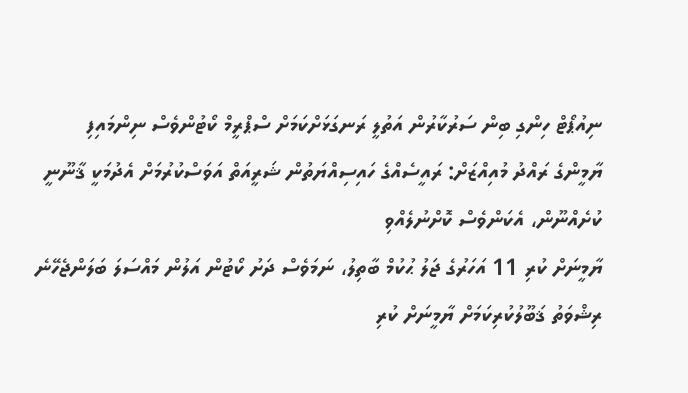ނިއުޕޯޓް ހިންގި ބިން ސަރުކާރުން އަތުލީ ރަނގަޅަށްކަމަށް ސްޕްރީމް ކޯޓުންވެސް ނިންމައިފި
ޔާމީންގެ ރައްދު މުއިއްޒަށް: ރައީސެއްގެ ހައިސިއްޔަތުން ޝަރީއަތް އަވަސްކުރުމަށް އެދުމަކީ ޤާނޫނީ ކުށެއްނޫން، އެކަންވެސް ކޮށްނުލެއްވި
ޔާމީނަށް ކުރި 11 އަހަރުގެ ޖަލު ޙުކުމް ބާތިލު، ނަމަވެސް ދަށު ކޯޓުން އަލުން މައްސަލަ ބަލަންޖެހޭނެ
ރިޝްވަތު ޤަބޫލުކުރިކަމަށް ޔާމީނަށް ކުރި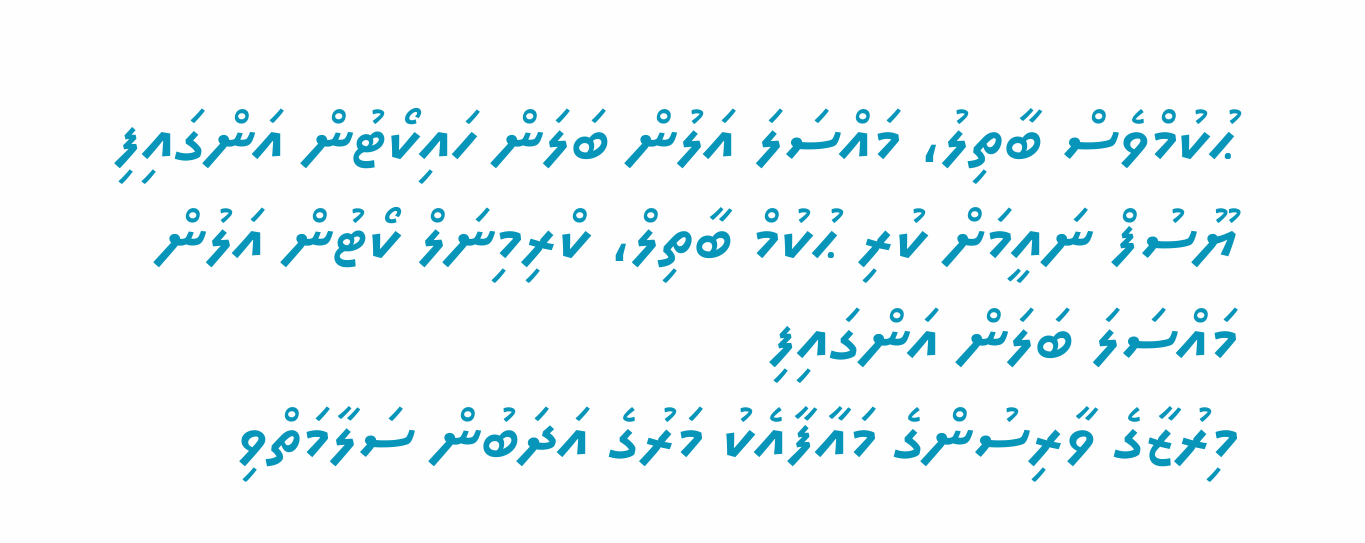ޙުކުމްވެސް ބާތިލު، މައްސަލަ އަލުން ބަލަން ހައިކޯޓުން އަންގައިފި
ޔޫސުފް ނައީމަށް ކުރި ޙުކުމް ބާތިލް، ކްރިމިނަލް ކޯޓުން އަލުން މައްސަލަ ބަލަން އަންގައިފި
މިރުޒާގެ ވާރިސުންގެ މައާފާއެކު މަރުގެ އަދަބުން ސަލާމަތްވި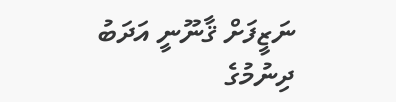ނަޒީފަށް ޤާނޫނީ އަދަބު ދިނުމުގެ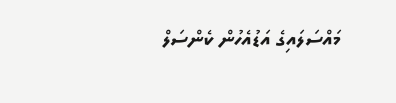މައްސަލައިގެ އަޑުއެހުން ކެންސަލް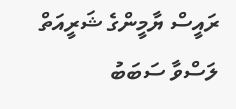ރައީސް ޔާމީންގެ ޝަރީއަތް ލަސްވާ ސަބަބު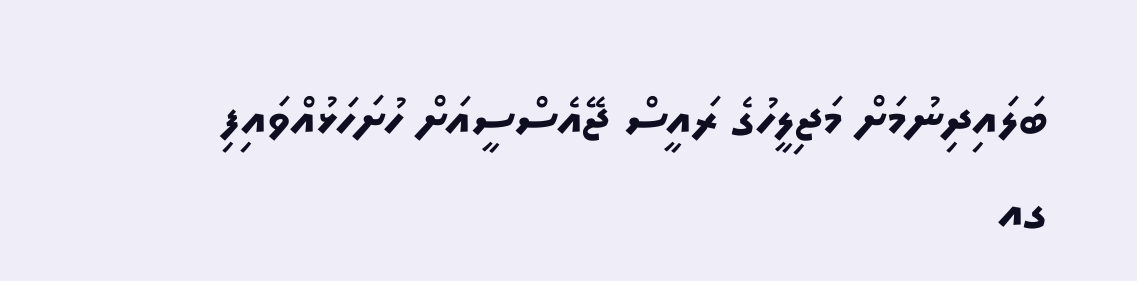ބަލައިދިނުމަށް މަޖިލީހުގެ ރައީސް ޖޭއެސްސީއަށް ހުށަހަޅުއްވައިފި
ގއ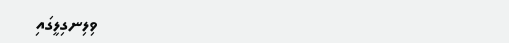ވިލިނގިލީގައި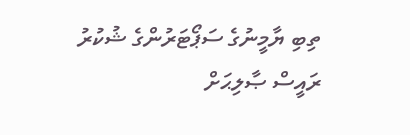ތިބި ޔާމީނުގެ ސަޕޯޓަރުންގެ ޝުކުރު ރައީސް ޞާލިޙަށް